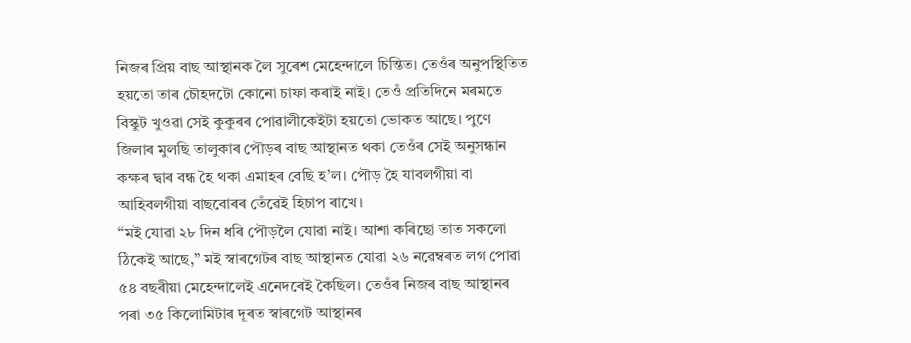নিজৰ প্ৰিয় বাছ আস্থানক লৈ সুৰেশ মেহেন্দালে চিন্তিত। তেওঁৰ অনুপস্থিতিত হয়তো তাৰ চৌহদটো কোনো চাফা কৰাই নাই। তেওঁ প্ৰতিদিনে মৰমতে বিস্কুট খুওৱা সেই কুকুৰৰ পোৱালীকেইটা হয়তো ভোকত আছে। পুণে জিলাৰ মুলছি তালুকাৰ পৌড়ৰ বাছ আস্থানত থকা তেওঁৰ সেই অনুসন্ধান কক্ষৰ দ্বাৰ বন্ধ হৈ থকা এমাহৰ বেছি হ’ল। পৌড় হৈ যাবলগীয়া বা আহিবলগীয়া বাছবোৰৰ তেঁৱেই হিচাপ ৰাখে।
“মই যোৱা ২৮ দিন ধৰি পৌড়লৈ যোৱা নাই। আশা কৰিছো তাত সকলো ঠিকেই আছে,” মই স্বাৰগেটৰ বাছ আস্থানত যোৱা ২৬ নৱেম্বৰত লগ পোৱা ৫৪ বছৰীয়া মেহেন্দালেই এনেদৰেই কৈছিল। তেওঁৰ নিজৰ বাছ আস্থানৰ পৰা ৩৫ কিলোমিটাৰ দূৰত স্বাৰগেট আস্থানৰ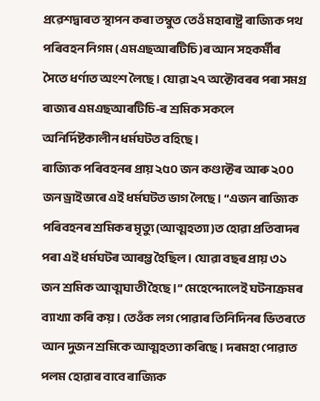প্ৰৱেশদ্বাৰত স্থাপন কৰা তম্বুত তেওঁ মহাৰাষ্ট্ৰ ৰাজ্যিক পথ পৰিবহন নিগম (এমএছআৰটিচি)ৰ আন সহকৰ্মীৰ সৈতে ধৰ্ণাত অংশ লৈছে। যোৱা ২৭ অক্টোবৰৰ পৰা সমগ্ৰ ৰাজ্যৰ এমএছআৰটিচি-ৰ শ্ৰমিক সকলে অনিৰ্দিষ্টকালীন ধৰ্মঘটত বহিছে।
ৰাজ্যিক পৰিবহনৰ প্ৰায় ২৫০ জন কণ্ডাক্টৰ আৰু ২০০ জন ড্ৰাইভাৰে এই ধৰ্মঘটত ভাগ লৈছে। “এজন ৰাজ্যিক পৰিবহনৰ শ্ৰমিকৰ মৃত্যু(আত্মহত্যা)ত হোৱা প্ৰতিবাদৰ পৰা এই ধৰ্মঘটৰ আৰম্ভ হৈছিল। যোৱা বছৰ প্ৰায় ৩১ জন শ্ৰমিক আত্মঘাতী হৈছে।” মেহেন্দোলেই ঘটনাক্ৰমৰ ব্যাখ্যা কৰি কয়। তেওঁক লগ পোৱাৰ তিনিদিনৰ ভিতৰতে আন দুজন শ্ৰমিকে আত্মহত্যা কৰিছে। দৰমহা পোৱাত পলম হোৱাৰ বাবে ৰাজ্যিক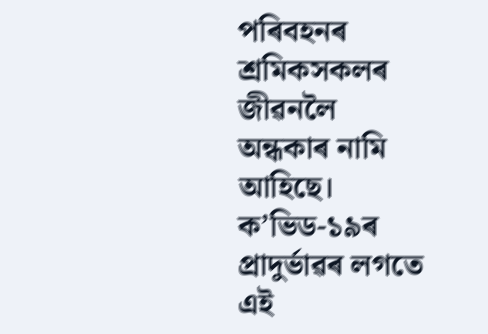পৰিবহনৰ শ্ৰমিকসকলৰ জীৱনলৈ অন্ধকাৰ নামি আহিছে। ক’ভিড-১৯ৰ প্ৰাদুৰ্ভাৱৰ লগতে এই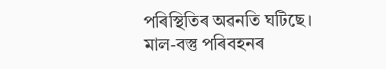পৰিস্থিতিৰ অৱনতি ঘটিছে। মাল-বস্তু পৰিবহনৰ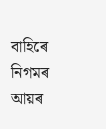বাহিৰে নিগমৰ আয়ৰ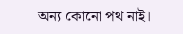অন্য কোনো পথ নাই।